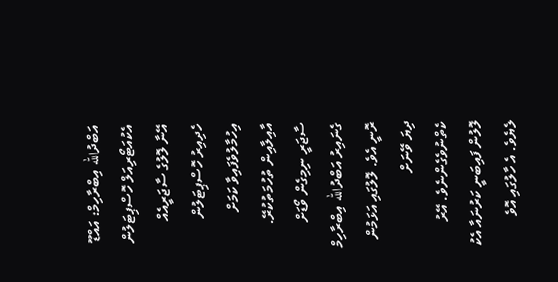އަބްދުالله އިބްރާހިމް: އައްޑޫ އެކުއަޓޯރިއަލް ހޮސްޕިޓަލުން އޭނާ ލޮލުގެ ސާޖަރީއެއް ހެދިއިރު ހޮސްޕިޓަލުން އިހުމާލުވެފައިވާ ކަމަށް އާއިލާއިން ތުހުމަތުކުރޭ.
ސާޖަރީ ނިމިގެން ވޯޑަށް ގެނައިރު އަބްދުالله އިބްރާހިމް ރޮނީ އެވެ. ލޮލުގައި އަޅަމުން ދިޔަ ވޭނަށް ކެތްނުވެގެންނެވެ. އޭރު ލޮލުން ފައިބަނީ ކަރުނައާ އެކު ލެޔެވެ. އެ ހާލުގައި އޮވެ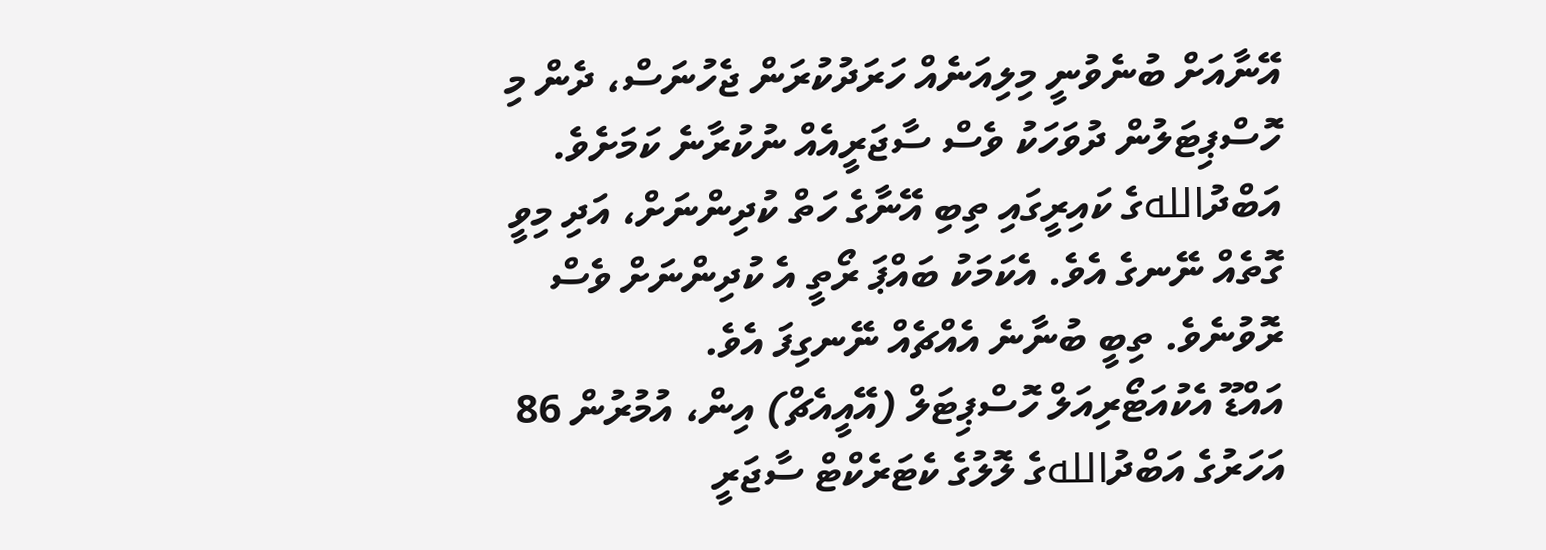އޭނާއަށް ބުނެވުނީ މިލިއަނެއް ހަރަދުކުރަން ޖެހުނަސް، ދެން މި ހޮސްޕިޓަލުން ދުވަހަކު ވެސް ސާޖަރީއެއް ނުކުރާނެ ކަމަށެވެ. އަބްދުاللهގެ ކައިރީގައި ތިބި އޭނާގެ ހަތް ކުދިންނަށް، އަދި މިވީ ގޮތެއް ނޭނގެ އެވެ. އެކަމަކު ބައްޕަ ރޯތީ އެ ކުދިންނަށް ވެސް ރޮވުނެވެ. ތިބީ ބުނާނެ އެއްޗެއް ނޭނގިފަ އެވެ.
އައްޑޫ އެކުއަޓޯރިއަލް ހޮސްޕިޓަލް (އޭއީއެޗް) އިން، އުމުރުން 86 އަހަރުގެ އަބްދުاللهގެ ލޮލުގެ ކެޓަރެކްޓް ސާޖަރީ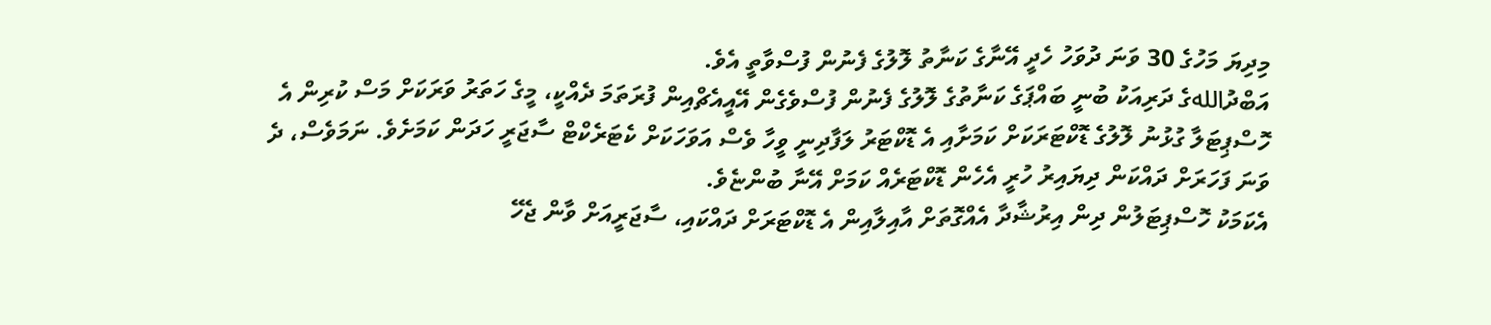މިދިޔަ މަހުގެ 30 ވަނަ ދުވަހު ހެދީ އޭނާގެ ކަނާތު ލޮލުގެ ފެނުން ފުސްވާތީ އެވެ.
އަބްދުاللهގެ ދަރިއަކު ބުނީ ބައްޕަގެ ކަނާތުގެ ލޮލުގެ ފެނުން ފުސްވެގެން އޭއީއެޗްއިން ފުރަތަމަ ދެއްކީ، މީގެ ހަތަރު ވަރަކަށް މަސް ކުރިން އެ ހޮސްޕިޓަލާ ގުޅުނު ލޮލުގެ ޑޮކްޓަރަކަށް ކަމަށާއި އެ ޑޮކްޓަރު ލަފާދިނީ ވީހާ ވެސް އަވަހަކަށް ކެޓަރެކްޓް ސާޖަރީ ހަދަން ކަމަށެވެ. ނަމަވެސް، ދެ ވަނަ ފަހަރަށް ދައްކަން ދިޔައިރު ހުރީ އެހެން ޑޮކްޓަރެއް ކަމަށް އޭނާ ބުންޏެވެ.
އެކަމަކު ހޮސްޕިޓަލުން ދިން އިރުޝާދާ އެއްގޮތަށް އާއިލާއިން އެ ޑޮކްޓަރަށް ދައްކައި، ސާޖަރީއަށް ވާން ޖެހޭ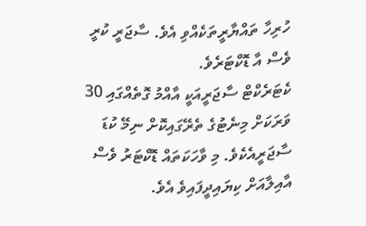ހުރިހާ ތައްޔާރީތަކެއްވި އެވެ. ސާޖަރީ ކުރީ ވެސް އާ ޑޮކްޓަރެވެ.
ކެޓަރެކްޓް ސާޖަރީއަކީ އާއްމު ގޮތެއްގައި 30 ވަރަކަށް މިނެޓުގެ ތެރޭގައިކޮށް ނިމޭ ކުޑަ ސާޖަރީއެކެވެ. މި ވާހަކަތައް ޑޮކްޓަރު ވެސް އާއިލާއަށް ކިޔައިދީފައިވެ އެވެ.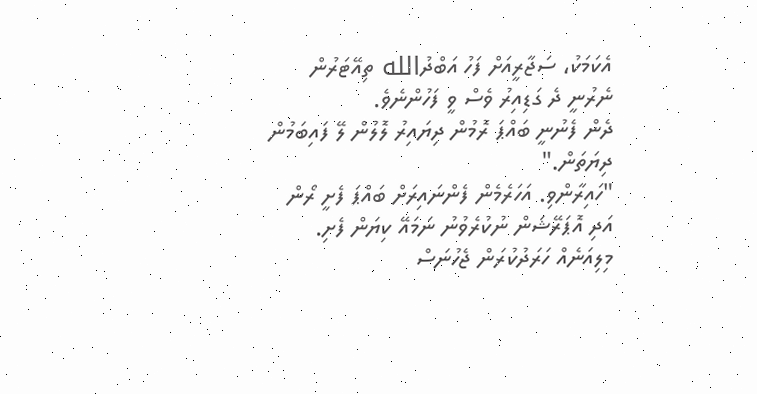އެކަމަކު، ސަޖާރީއަށް ފަހު އަބްދުالله ތިއޭޓަރުން ނެރުނީ ދެ ގަޑިއިރު ވެސް ވީ ފަހުންނެވެ.
ދެން ފެނުނީ ބައްޕަ ރޮމުން ދިޔައިރު ލޮލުން ލޭ ފައިބަމުން ދިޔަތަން."
"ހައިރާންވި. އަހަރެމެން ފެންނައިރަށް ބައްޕަ ފެށީ ރޯން އަދި އޮޕަރޭޝަން ނުކުރެވުނު ނަމައޭ ކިޔަން ފެށި. މިލިއަނެއް ހަރަދުކުރަން ޖެހުނަސް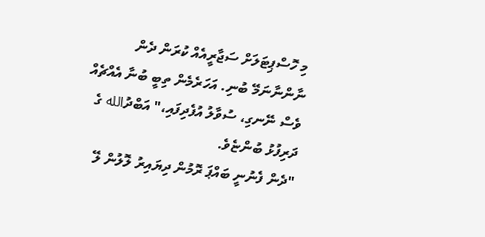މި ހޮސްޕިޓަލަށް ސަޖާރީއެއް ކުރަން ދެން ނާންނާނަމޭ ބުނި. އަހަރެމެން ތިބީ ބުނާ އެއްޗެއް ވެސް ނޭނގި، ސުވާލު އުފެދިފައި،" އަބްދުالله ގެ ދަރިފުޅު ބުންޏެވެ.
"ދެން ފެނުނީ ބައްޕަ ރޮމުން ދިޔައިރު ލޮލުން ލޭ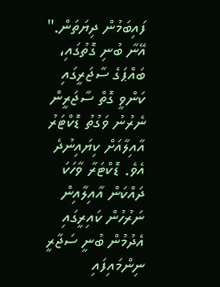ފައިބަމުން ދިޔަތަން."
އޭނާ ބުނި ގޮތުގައި، ބައްޕަގެ ސާޖަރީގައި ކަންވީ ގޮތް ސާޖަރީން ނެރުނު ވަގުތު ޑޮކްޓަރު އާއިލާއަށް ކިޔައިނުދެ އެވެ. ޑޮކްޓަރާ ވާހަކަ ދައްކަން އާއިލާއިން ނަރުހުން ކައިރީގައި އެދުމުން ބުނީ ސަޖާރީ ނިންމައިފައި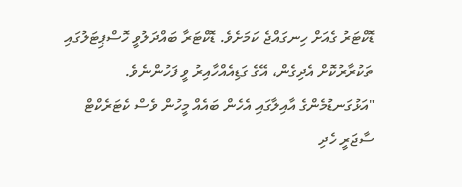ޑޮކްޓަރު ގެއަށް ހިނގައްޖެ ކަމަށެވެ. ޑޮކްޓަރާ ބައްދަލުވީ ހޮސްޕިޓަލުގައި ތަކުރާރުކޮށް އެދިގެން، އޭގެ ގަޑިއެއްހާއިރު ވީ ފަހުންނެވެ.
"އަޅުގަނޑުމެންގެ އާއިލާގައި އެހެން ބައެއް މީހުން ވެސް ކެޓަރެކްޓް ސާޖަރީ ހެދި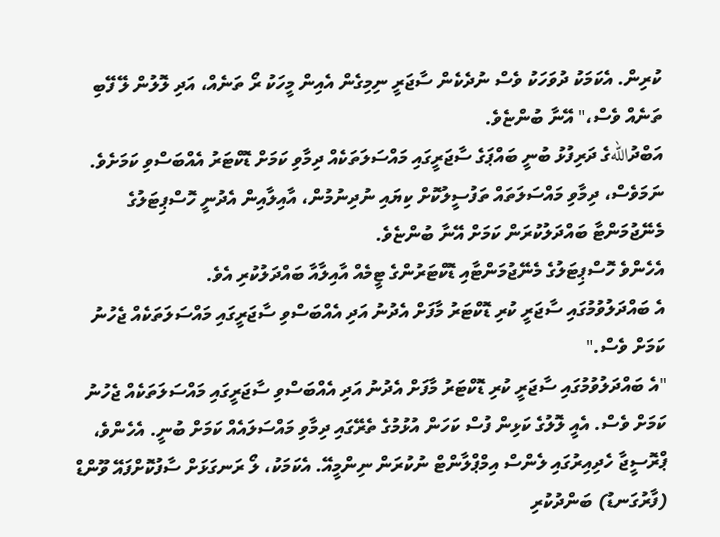ކުރިން. އެކަމަކު ދުވަހަކު ވެސް ނުދެކެން ސާޖަރީ ނިމިގެން އެއިން މީހަކު ރޯ ތަނެއް، އަދި ލޮލުން ލޭ ފޭބި ތަނެއް ވެސް،" އޭނާ ބުންޏެވެ.
އަބްދުاللهގެ ދަރިފުޅު ބުނީ ބައްޕަގެ ސާޖަރީގައި މައްސަލަތަކެއް ދިމާވި ކަމަށް ޑޮކްޓަރު އެއްބަސްވި ކަމަށެވެ. ނަމަވެސް، ދިމާވި މައްސަލަތައް ތަފުސީލުކޮށް ކިޔައި ނުދިނުމުން، އާއިލާއިން އެދުނީ ހޮސްޕިޓަލުގެ މެނޭޖުމަންޓާ ބައްދަލުކުރަން ކަމަށް އޭނާ ބުންޏެވެ.
އެހެންވެ ހޮސްޕިޓަލުގެ މެނޭޖުމަންޓާއި ޑޮކްޓަރުންގެ ޓީމެއް އާއިލާއާ ބައްދަލުކުރި އެވެ.
އެ ބައްދަލުވުމުގައި ސާޖަރީ ކުރި ޑޮކްޓަރު މާފަށް އެދުނު އަދި އެއްބަސްވި ސާޖަރީގައި މައްސަލަތަކެއް ޖެހުނު ކަމަށް ވެސް."
"އެ ބައްދަލުވުމުގައި ސާޖަރީ ކުރި ޑޮކްޓަރު މާފަށް އެދުނު އަދި އެއްބަސްވި ސާޖަރީގައި މައްސަލަތަކެއް ޖެހުނު ކަމަށް ވެސް. އެއީ ލޮލުގެ ކަޅިން ފުސް ކަހަން އުޅުމުގެ ތެރޭގައި ދިމާވި މައްސަލައެއް ކަމަށް ބުނީ. އެހެންވެ، ޕްރޮސީޖާ ހެދިއިރުގައި ލެންސް އިމްޕްލާންޓް ނުކުރަން ނިންމީއޭ. އެކަމަކު، ލޯ ރަނގަޅަށް ސާފުކޮށްފައޭ ވޫންޑް (ފާރުގަނޑު) ބަންދުކުރި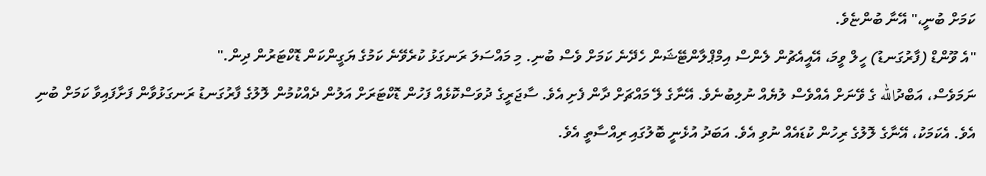ކަމަށް ބުނީ،" އޭނާ ބުންޏެވެ.
"އެ ވޫންޑް (ފާރުގަނޑު) ހީލް ވީމަ، އޭއީއެޗުން ލެންސް އިމްޕްލާންޓޭޝަން ހެދޭނެ ކަމަށް ވެސް ބުނި. މި މައްސަލަ ރަނގަޅު ކުރެވޭނެ ކަމުގެ ޔަގީންކަން ޑޮކްޓަރުން ދިން."
ނަމަވެސް، އަބްދުالله ގެ ވޭނަށް އެއްވެސް ލުޔެއް ނުލިބުނެވެ. އޭނާގެ ލޭ މައްޗަށް ދާން ފެށި އެވެ. ސާޖަރީގެ ދުވަސްކޮޅެއް ފަހުން ޑޮކްޓަރަށް އަލުން ދެއްކުމުން ލޮލުގެ ފާރުގަނޑު ރަނގަޅުވާން ފަށާފައިވާ ކަމަށް ބުނި އެވެ. އެކަމަކު، އޭނާގެ ލޮލުގެ ރިހުން ކުޑައެއް ނުވި އެވެ. އަބަދު އުޅެނީ ބޮލުގައި ރިއްސާތީ އެވެ.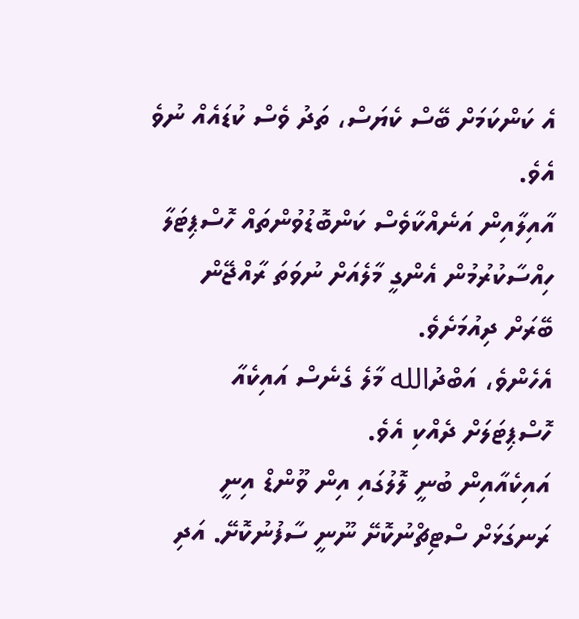އެ ކަންކަމަށް ބޭސް ކެޔަސް، ތަދު ވެސް ކުޑައެއް ނުވެ އެވެ.
އާއިލާއިން އަނެއްކާވެސް ކަންބޮޑުވުންތައް ހޮސްޕިޓަލާ ހިއްސާކުރުމުން އެންގީ މާލެއަށް ނުވަތަ ރާއްޖޭން ބޭރަށް ދިއުމަށެވެ.
އެހެންވެ، އަބްދުالله މާލެ ގެނެސް އައިކެއާ ހޮސްޕިޓަލަށް ދެއްކި އެވެ.
އައިކެއާއިން ބުނީ ލޮލުގައި އިން ވޫންޑް އިނީ ރަނގަޅަށް ސްޓިޗްނުކޮށޭ ނޫނީ ސާފުނުކޮށޭ. އަދި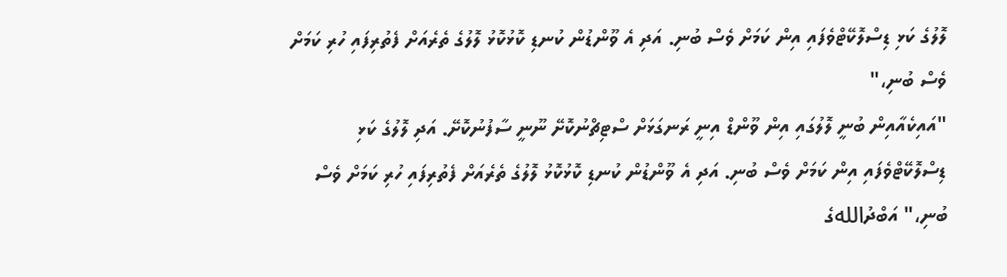ލޮލުގެ ކަޅި ޑިސްލޮކޭޓްވެފައި އިން ކަމަށް ވެސް ބުނި. އަދި އެ ވޫންޑުން ކުނޑި ކޮޅުކޮޅު ލޮލުގެ ތެރެއަށް ފެތުރިފައި ހުރި ކަމަށް ވެސް ބުނި،"
"އައިކެއާއިން ބުނީ ލޮލުގައި އިން ވޫންޑް އިނީ ރަނގަޅަށް ސްޓިޗްނުކޮށޭ ނޫނީ ސާފުނުކޮށޭ. އަދި ލޮލުގެ ކަޅި ޑިސްލޮކޭޓްވެފައި އިން ކަމަށް ވެސް ބުނި. އަދި އެ ވޫންޑުން ކުނޑި ކޮޅުކޮޅު ލޮލުގެ ތެރެއަށް ފެތުރިފައި ހުރި ކަމަށް ވެސް ބުނި،" އަބްދުاللهގެ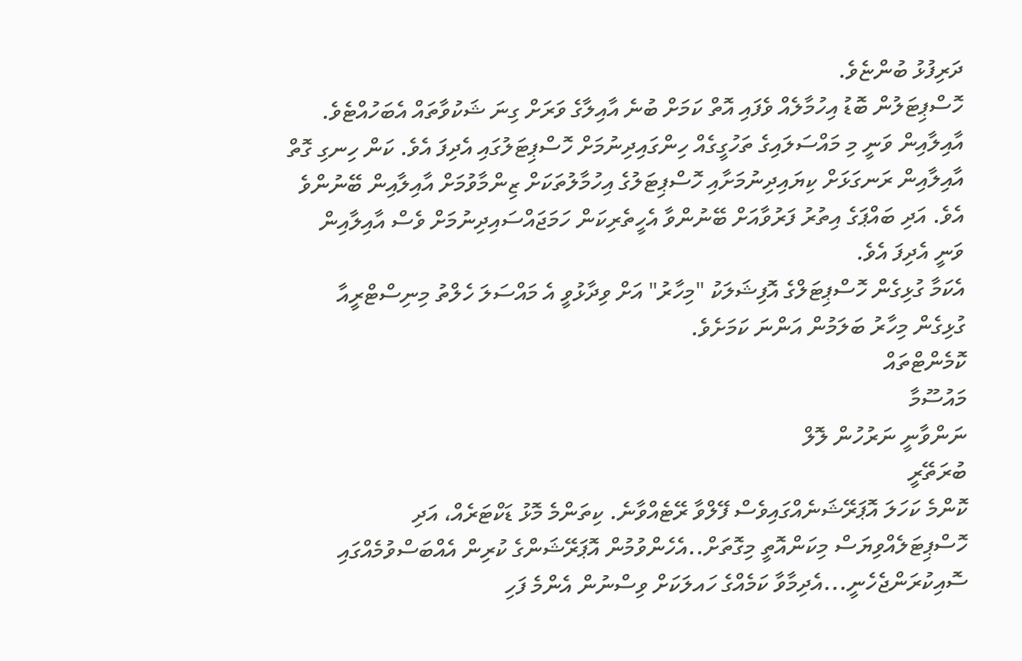ދަރިފުޅު ބުންޏެވެ.
ހޮސްޕިޓަލުން ބޮޑު އިހުމާލެއް ވެފައި އޮތް ކަމަށް ބުނެ އާއިލާގެ ވަރަށް ގިނަ ޝަކުވާތައް އެބަހުއްޓެވެ. އާއިލާއިން ވަނީ މި މައްސަލައިގެ ތަހުގީގެއް ހިންގައިދިނުމަށް ހޮސްޕިޓަލުގައި އެދިފަ އެވެ. ކަން ހިނގި ގޮތް އާއިލާއިން ރަނގަޅަށް ކިޔައިދިނުމަށާއި ހޮސްޕިޓަލުގެ އިހުމާލުތަކަށް ޒިންމާވުމަށް އާއިލާއިން ބޭނުންވެ އެވެ. އަދި ބައްޕަގެ އިތުރު ފަރުވާއަށް ބޭނުންވާ އެހީތެރިކަން ހަމަޖައްސައިދިނުމަށް ވެސް އާއިލާއިން ވަނީ އެދިފަ އެވެ.
އެކަމާ ގުޅިގެން ހޮސްޕިޓަލްގެ އޮފިޝަލަކު "މިހާރު" އަށް ވިދާޅުވީ އެ މައްސަލަ ހެލްތު މިނިސްޓްރީއާ ގުޅިގެން މިހާރު ބަލަމުން އަންނަ ކަމަށެވެ.
ކޮމެންޓްތައް
މައުސޫމާ
ނަންވާނީ ނަރުހުން ލޮލް
ބުރަތޭރީ
ކޮންމެ ކަހަލަ އޮޕަރޭޝަނެއްގައިވެސް ފޭލްވާ ރޭޓެއްވާނެ. ކިތަންމެ މޮޅު ޑަކްޓަރެއް، އަދި ހޮސްޕިޓަލެއްވިޔަސް މިކަންއޮތީ މިގޮތަށް..އެހެންވުމުން އޮޕަރޭޝަންގެ ކުރިން އެއްބަސްވުމެއްގައި ސޮއިކުރަންޖެހެނީ...އެދިމާވާ ކަމެއްގެ ހައލަކަށް ވިސްނުން އެންމެ ފަހި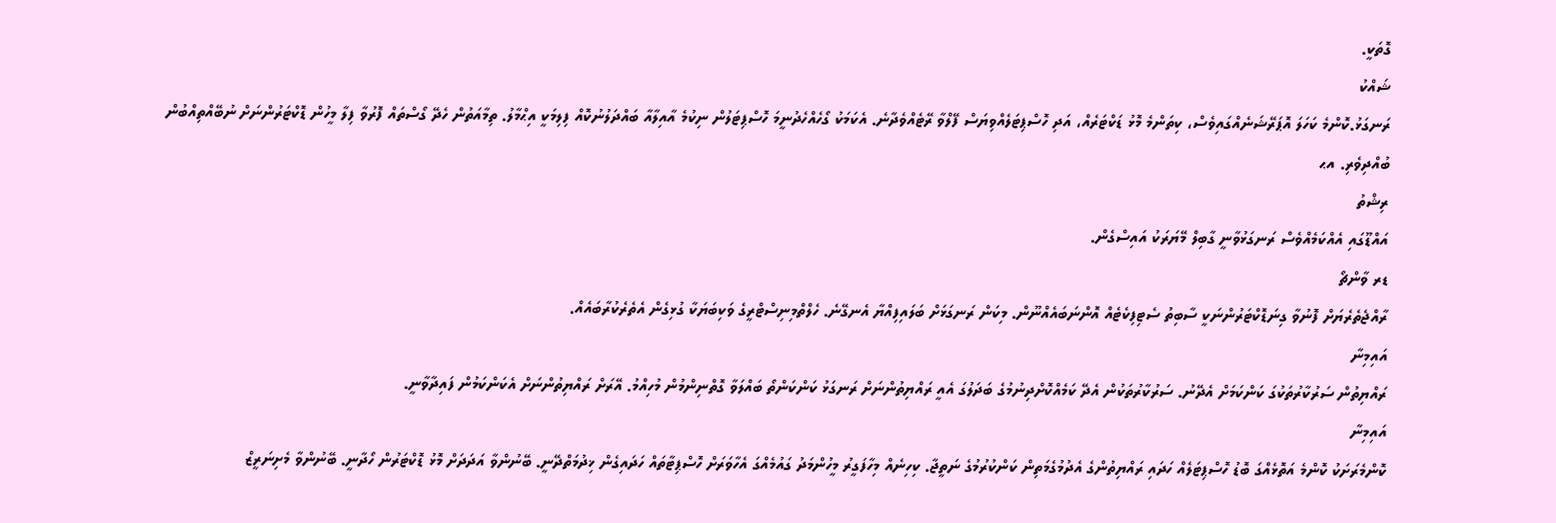ގޮތަކީ.
ޝައްކު
ރަނގަޅު.ކޮންމެ ކަހަލަ އޮޕަރޭޝަނެއްގައިވެސް، ކިތަންމެ މޮޅު ޑަކްޓަރެއް، އަދި ހޮސްޕިޓަލެއްވިޔަސް ފޭލްވާ ރޭޓެއްވެދާނެ. އެކަމަކު ގޯހެއްހެދުނީމަ ހޮސްޕިޓަލުން ނިކުމެ އާއިލާއާ ބައްދަލުނުކޮއް ފިލިމަކީ އިޙްމާލު. ތިމާއަތުން ހެދޭ ގޯސްތައް ފޮރުވާ ފިލާ މީހުން ޑޮކްޓަރުންނަށް ނުބޭއްތިއްބުން ބުއްދިވެރި. އޙ
ރިޝްތު
އައްޑޫގައި އެއްކަމެއްވެސް ރަނގަޅުވާނީ ގާބިލް މޭޔަރަކު އައިސްގެން.
ޑރ ވާންޗޯ
ރާއްޖެތެރެޔަށް ފޮނުވާ ގިނަޑޮކްޓަރުންނަކީ ސާބިތު ސެޓިފިކެޓެއް އޮންނަބައެއްނޫން. މިކަން ރަނގަޅަށް ބަލައިފިއްޔާ އެނގޭނެ. ހެލްތްމިނިސްޓްރީގެ ވަކިބަޔަކާ ގުޅިގެން އެތެރެކުރާބައެއް.
އައިމިނާ
ރައްޔިތުން ސަރުކާރުތަކުގަ ކަންކަމަށް އެދޭނު. ސަރުކާރުތަކުން އެދޭ ކަމެއްކޮށްދިނުމުގެ ބަދަލުގަ އެއީ ރައްޔިތުންނަށް ރަނގަޅު ކަންކަންތޯ ބައްލަވާ ގޮތްނިންމުން މުހިއްމު. އޭރަށް ރައްޔިތުންނަށް އެކަންކަމުން ފައިދާވާނީ.
އައިމިނާ
ކޮންމެރަށަކު ކޮންމެ އަތޮޅެއްގަ ބޮޑު ހޮސްޕިޓަލެއް ހަދައި ރައްޔިތުންގެ އެދުމުގެމަތިން ކަންކުރުމުގެ ނަތީޖާ. ކިހިނެއް މިހާފަގީރު މީހުންމަދު ގައުމެއްގަ އެހާވަރަށް ހޮސްޕިޓާތައް ހަދައިގެން ޚިދުމަތްދޭނީ. ބޭނުންވާ އަދަދަށް މޮޅު ޑޮކްޓަރުން ހޯދާނީ. ބޭނުންވާ މެށިނަރީޒް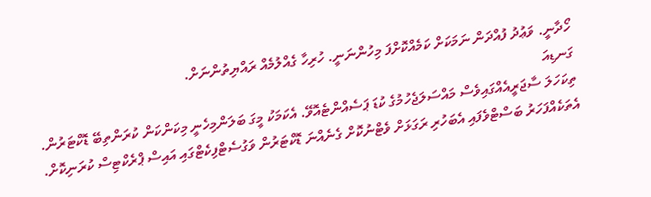ހޯދާނީ. ވަޢުދު ފުއްދަން ނަމަކަށް ކަމެއްކޮށްފަ މިހުންނަނީ. ހުރިހާ ގެއްލުމެއް ރައްޔިތުންނަށް.
ގަނޑިއަ
ތިކަހަލަ ސާޖަރީއެއްގައިވެސް މައްސަލަޖެހުމުގެ ކުޑަ ޕަސެއްންޓެއޮވޭ. އެކަމަކު މީގަ ބަލަންމިހެނީ މިކަންކަން ކުރަންތިބޭ ޑޮކްޓަރުން. އެތަކެއްފަހަރު ބަސްޓްވެފައި އެބަހުރި ރަގަޅަށް ވެޓްނުކޮށް ގެނެއްނަ ޑޮކްޓަރުން ވަގުސެޓްފިކެޓްގައި އައިސް ޕްރެކްޓިސް ކުރަނިކޮށް.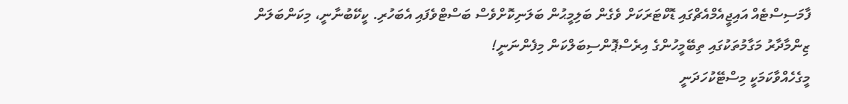ފާމަސިސްޓެއް އައިޖީއެމްއެޗްގައި ޑޮކްޓަރަކަށް ވެގެން ބަލިމީޙުން ބަލަނިކޮށްވެސް ބަސްޓްވެފައި އެބަހުރި. ކީކޭބުނާނީ، މިކަންބަލަން ޒިންމާދާރު މަގާމުތަކުގައި ތިބޭމީހުންގެ އިރެސްޕޮންސިބަލްކަން މިފެންނަނީ!
މީގެހެއްވާކަމަކީ މިސްޓޭކުހަދަނީ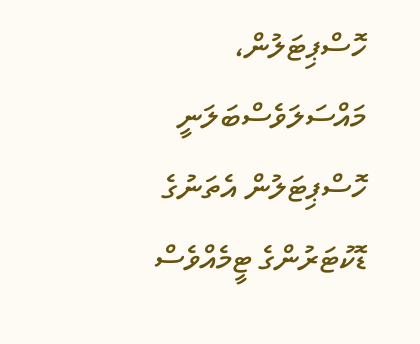ހޮސްޕިޓަލުން، މައްސަލަވެސްބަލަނީ ހޮސްޕިޓަލުން އެތަނުގެ ޑޮކުޓަރުންގެ ޓީމެއްވެސް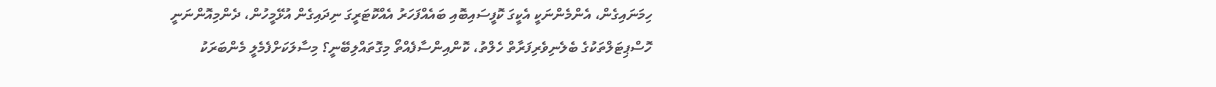ހިމަނައިގެން، އެންމެންނަކީ އެކީގަ ކޮފީސައިބޮއި ބައެއްފަހަރު އެއްކޮޓަރީގަ ނިދައިގެން އުޅޭމީހުން، ދެންމިއޮންނަނީ ހޮސްޕިޓަލްތަކުގެ ބެލެނިވެރިފަރާތް ހެލްތު، ކޮންއިންސާފެއްތޯ މިގޮތައްލިބޭނީ؟ މިސާލަކަށްފެމެލީ މެންބަރަކު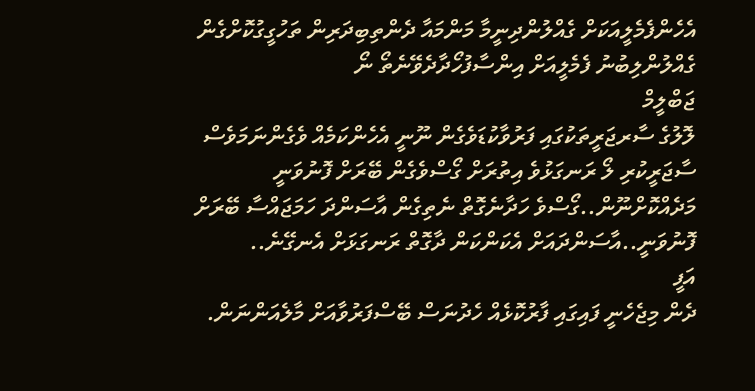އެހެންފެމެލީއަކަށް ގެއްލުންދިނީމާ މަންމައާ ދެންތިބިދަރިން ތަހުގީގުކޮށްގެން ގެއްލުންލިބުނު ފެމެލީއަށް އިންސާފުހޯދާދެވޭނެތޯ ނޯ
ޖަބްލީމް
ލޮލުގެ ސާރޖަރީތަކުގައި ފަރުވާކުޑަވެގެން ނޫނީ އެހެންކަމެއް ވެގެންނަމަވެސް ސާޖަރީކުރި ލޯ ރަނގަޅުވެ އިތުރަށް ގޯސްވެގެން ބޭރަށް ފޮނުވަނީ މަދެއްކޮށްނޫން..ގޯސްވެ ހަދާނެގޮތް ނެތިގެން އާސަންދަ ހަމަޖައްސާ ބޭރަށް ފޮނުވަނީ..އާސަންދައަށް އެކަންކަން ދާގޮތް ރަނގަޅަށް އެނގޭނެ..
އަފީ
ދެން މިޖެހެނީ ފައިގައި ފާރުކޮޅެއް ހެދުނަސް ބޭސްފަރުވާއަށް މާލެއަންނަން.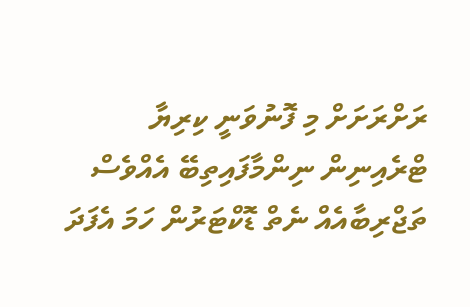ރަށްރަށަށް މި ފޮނުވަނީ ކިރިޔާ ޓްރެއިނިން ނިންމާފައިތިބޭ އެއްވެސް ތަޖްރިބާއެއް ނެތް ޑޮކްޓަރުން ހަމަ އެފަދަ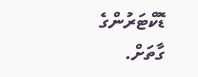ޑޮކްޓަރުންގެ ގާތަށް.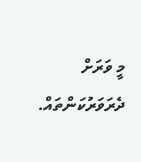މީ ވަރަށް ދެރަވަރުކަންތައް.